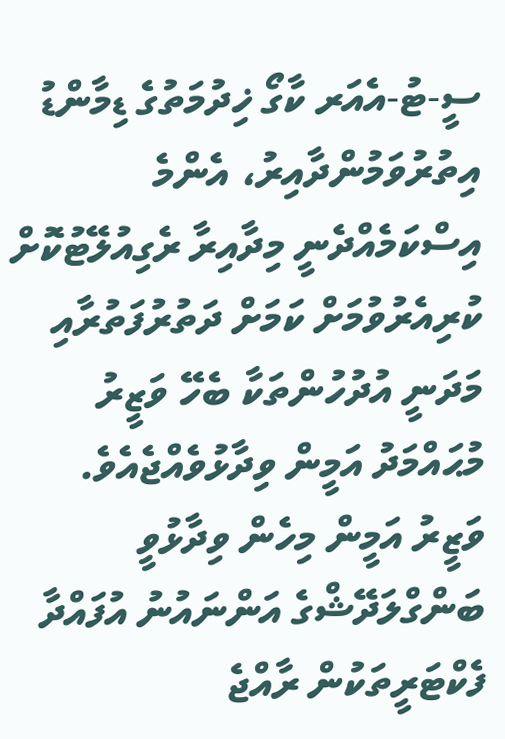ސީ-ޓު-އެއަރ ކާގޯ ޚިދުމަތުގެ ޑިމާންޑު އިތުރުވަމުންދާއިރު، އެންމެ އިސްކަމެއްދެނީ މިދާއިރާ ރެގިއުލޭޓުކޮށް ކުރިއެރުވުމަށް ކަމަށް ދަތުރުފަތުރާއި މަދަނީ އުދުހުންތަކާ ބެހޭ ވަޒީރު މުޙައްމަދު އަމީން ވިދާޅުވެއްޖެއެވެ.
ވަޒީރު އަމީން މިހެން ވިދާޅުވީ ބަންގްލަދޭޝްގެ އަންނައުނު އުފައްދާ ފެކްޓަރީތަކުން ރާއްޖެ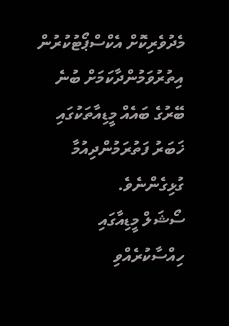މެދުވެރިކޮށް އެކްސްޕޯޓުކުރުން އިތުރުވަމުންދާކަމަށް ބުނެ ބޭރުގެ ބައެއް މީޑިއާތަކުގައި ޚަބަރު ފަތުރަމުންދިއުމާ ގުޅިގެންނެވެ.
ސޯޝަލް މީޑިއާގައި ހިއްސާކުރެއްވި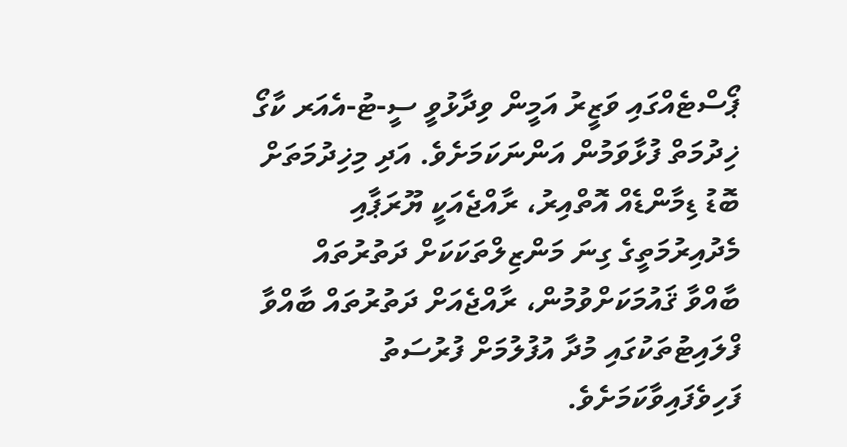ޕޯސްޓެއްގައި ވަޒީރު އަމީން ވިދާޅުވީ ސީ-ޓު-އެއަރ ކާގޯ ޚިދުމަތް ފުޅާވަމުން އަންނަކަމަށެވެ. އަދި މިޚިދުމަތަށް ބޮޑު ޑިމާންޑެއް އޮތްއިރު، ރާއްޖެއަކީ ޔޫރަޕާއި މެދުއިރުމަތީގެ ގިނަ މަންޒިލްތަކަކަށް ދަތުރުތައް ބާއްވާ ޤައުމަކަށްވުމުން، ރާއްޖެއަށް ދަތުރުތައް ބާއްވާ ފްލައިޓުތަކުގައި މުދާ އުފުލުމަށް ފުރުސަތު ފަހިވެފައިވާކަމަށެވެ.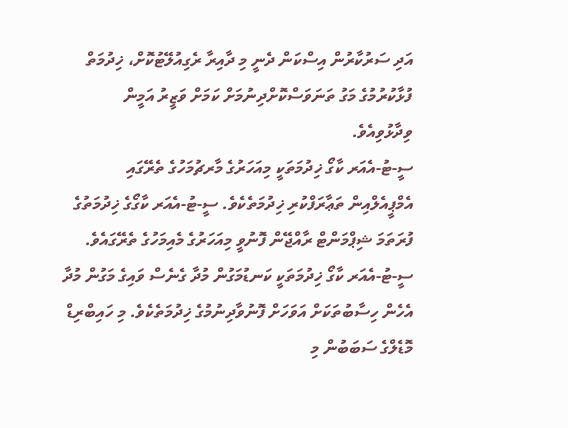އަދި ސަރުކާރުން އިސްކަން ދެނީ މި ދާއިރާ ރެގިއުލޭޓުކޮށް، ޚިދުމަތް ފުޅާކުރުމުގެ މަގު ތަނަވަސްކޮށްދިނުމަށް ކަމަށް ވަޒީރު އަމީން ވިދާޅުވިއެވެ.
ސީ-ޓު-އެއަރ ކާގޯ ޚިދުމަތަކީ މިއަހަރުގެ މާރޗުމަހުގެ ތެރޭގައި އެމްޕީއެލްއިން ތަޢާރަފްކުރި ޚިދުމަތެކެވެ. ސީ-ޓު-އެއަރ ކާގޯގެ ޚިދުމަތުގެ ފުރަތަމަ ޝިޕްމަންޓް ރާއްޖޭން ފޮނުވީ މިއަހަރުގެ މެއިމަހުގެ ތެރޭގައެވެ.
ސީ-ޓު-އެއަރ ކާގޯ ޚިދުމަތަކީ ކަނޑުމަގުން މުދާ ގެނެސް ވައިގެ މަގުން މުދާ އެހެން ހިސާބުތަކަށް އަވަހަށް ފޮނުވާދިނުމުގެ ޚިދުމަތެކެވެ. މި ހައިބްރިޑް މޮޑެލްގެ ސަބަބުން މި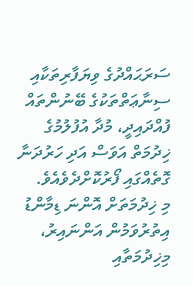ސަރަޙައްދުގެ ވިޔަފާރިތަކާއި ސިނާޢަތްތަކުގެ ބޭނުންތައް ފުއްދައިދީ، މުދާ އުފުލުމުގެ ޚިދުމަތް އަވަސް އަދި ހަރުދަނާ ގޮތެއްގައި ފޯރުކޮށްދެވެއެވެ.
މި ޚިދުމަތަށް އޮންނަ ޑިމާންޑު އިތުރުވަމުން އަންނައިރު، މިޚިދުމަތާއި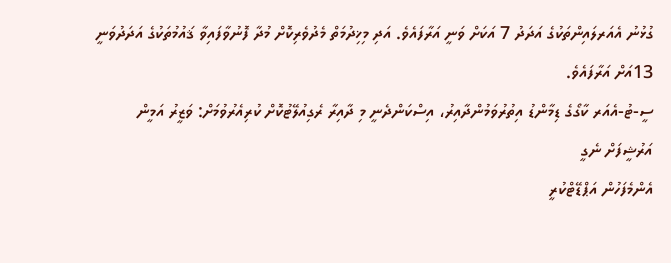ގުޅުނު އެއަރލައިންތަކުގެ އަދަދު 7 އަކަށް ވަނީ އަރާފައެވެ. އަދި މިޚިދުމަތް މެދުވެރިކޮށް މުދާ ފޮނުވާފައިވާ ޤައުމުތަކުގެ އަދަދުވަނީ 13އަށް އަރާފައެވެ.
ސީ-ޓު-އެއަރ ކާގޯގެ ޑިމާންޑު އިތުރުވަމުންދާއިރު، އިސްކަންދެނީ މި ދާއިރާ ރެގިއުލޭޓުކޮށް ކުރިއެރުވުމަށް: ވަޒީރު އަމީން
އަރުޝީފަށް ނެގީ
އެންމެފަހުން އަޕްޑޭޓްކުރީ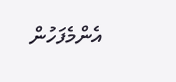އެންމެފަހުން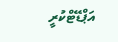އަޕްޑޭޓްކުރީ